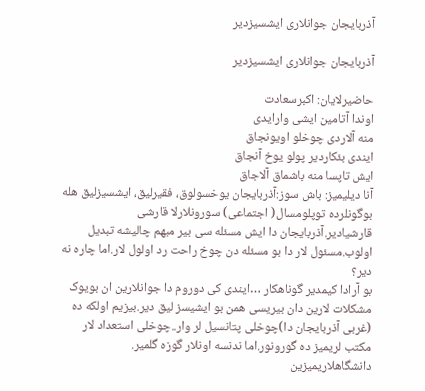آذربایجان جوانلاری ایشسیزدیر

آذربایجان جوانلاری ایشسیزدیر

حاضیرلایان: اکبرسعادت
اوندا آتامین‌ ایشی‌ وارایدی‌
منه‌ آلاردی‌ چوخلو اویونجاق‌
ایندی‌ بئکاردیر پولو یوخ‌ آنجاق
ایش‌ تاپسا منه‌ باشماق‌ آلاجاق
آنا دیلیمیز: باش سوز:آذربایجان یوخسولوق، فقیرلیق، ایشسیزلیق هله بوگونلرده توپلومسال( اجتماعی) سورونلارلا قارشی قارشیادیر.آذربایجان دا ایش مسئله سی بیر مبهم چالیشه تبدیل اولوب.مسئول لار دا بو مسئله دن چوخ راحت رد اولول لار.اما چاره نه دیر؟
بو آرادا کیمدیر گوناهکار …ایندی کی دوروم دا جوانلارین ان بویوک مشکلات لارین دان بیریسی همن بو ایشیسز لیق دیر.بیزیم اولکه ده (غربی آذربایجان دا)چوخلی پتانسیل لر وار..چوخلی استعداد لار مکتب لریمیز ده گورونور.اما ندنسه اونلار گوزه گلمیر.
دانشگاهلاریمیزین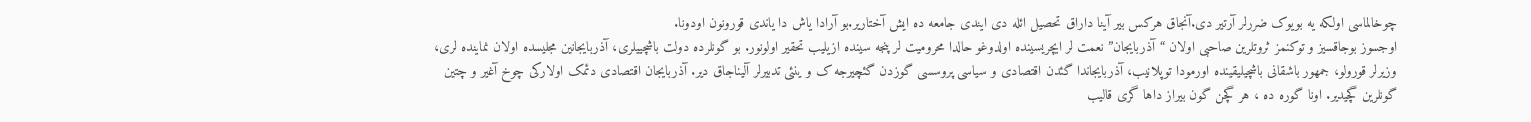چوخالماسی اولکه یه بویوک ضررلر آرتیر دی.آنجاق هرکس بیر آینا داراق تحصیل ائله دی ایندی جامعه ده ایش آختاریر.بو آرادا یاش دا یاندی قورونون اودونا.
اوجسوز بوجاقسیز و توکنمز ثروتلرین صاحبی اولان “آذربایجان” نعمت لر ایچریسینده اولدوغو حالدا محرومیت لر پنجه سینده ازیلیب تحقیر اولونور. بو گونلرده دولت باشچییلری، آذربایجانین مجلیسده اولان نماینده لری، وزیرلر قورولو، جمهور باشقانی باشچیلیقینده اورمودا توپلانیب، آذربایجاندا گئدن اقتصادی و سیاسی پروسسی گوزدن گئچیرجه ک و ینئی تدبیرلر آلیناجاق دیر. آذربایجان اقتصادی دئمک اولارکی چوخ آغیر و چتین گونلرین گچیدیر. اونا گوره ده ، هر گچن گون بیراز داها گری قالیب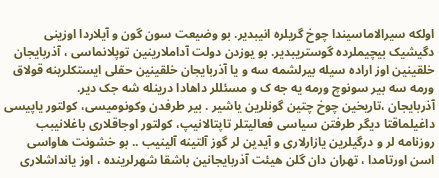اولکه سیرالاماسیندا چوخ گریلره انیبدیر. بو وضیعت سون گون و آیلاردا اوزینی دگیشیک بیچیملرده گوستریبدیر. بو یوزدن دولت آداملارینین توپلانماسی ، آذربایجان خلقینین اوز اراده سیله بیرلشمه سه و یا آذربایجان خلقینین حقلی ایستکلرینه قولاق ورمه سه بیر سونوچ ورمه یه جه ک و مسئللر داهادا درینله شه جک دیر.
آذربایجان ،تاریخین چوخ چتین گونلرین یاشیر . بیر طرفدن وکونومیسی، کولتور یاپیسی داغیلماقتا دیگر طرفتن سیاسی فعالیتلر تاپتالانیپ، کولتور اوجاقلاری باغلانیبب روزنامه لر و درگیلرین یازارلاری و آیدین لر گوز آلتینه آلینیب .. بو خشونت هاواسی اسن اورتامدا ، تهران دان گلن هیئت آذربایجانین باشقا شهرلرینده ، اوز یانداشلاری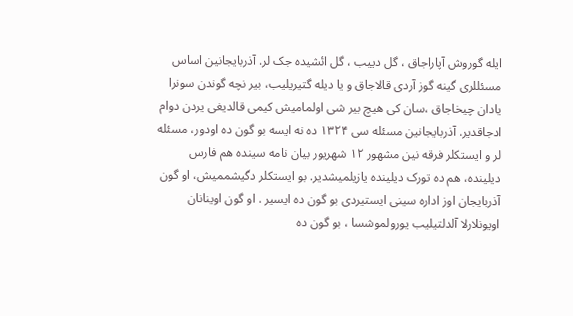ایله گوروش آپاراجاق ، گل دییب ، گل ائشیده جک لر. آذربایجانین اساس مسئللری گینه گوز آردی قالاجاق و یا دیله گتیریلیب، بیر نچه گوندن سونرا یادان چیخاجاق ،سان کی هیچ بیر شی اولمامیش کیمی قالدیغی یردن دوام ادجاقدیر. آذربایجانین مسئله سی ۱۳۲۴ ده نه ایسه بو گون ده اودور، مسئله لر و ایستکلر فرقه نین مشهور ۱۲ شهریور بیان نامه سینده هم فارس دیلینده، هم ده تورک دیلینده یازیلمیشدیر. بو ایستکلر دگیشممیش، او گون آذربایجان اوز اداره سینی ایستیردی بو گون ده ایسیر . او گون اوینانان اویونلارلا آلدلتیلیب یورولموشسا ، بو گون ده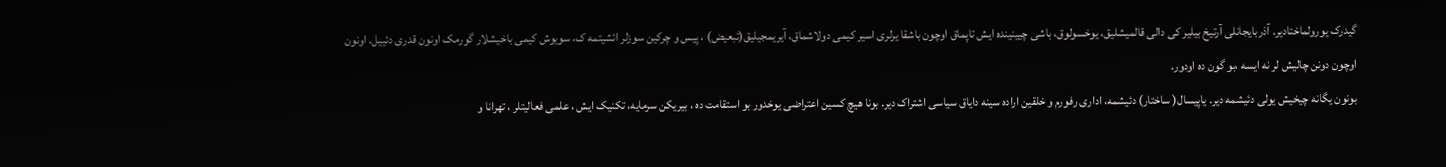گیدرک یورولماختادیر. آذربایجانلی آرتیخ بیلیر کی دالی قالمیشلیق، یوخسولوق، باشی چیینینده ایش تاپماق اوچون باشقا یرلری اسیر کیمی دولاشماق، آیریمجیلیق(تبعیض) ، پیس و چرکین سوزلر ائشیتمه ک، سویوش کیمی باخیشلار گورمک اونون قدری دئییل. اونون اوچون دونن چالیش لر نه ایسه ،بو گون ده اودور.
بونون یگانه چیخیش یولی دئیشمه دیر. یاپیسال( ساختار) دئیشمه، اداری رفورم و خلقین اراده سینه دایاق سیاسی اشتراک دیر. بونا هیچ کسین اعتراضی یوخدور بو استقامت ده ، بیریکن سرمایه، تکنیک ایش ، علمی فعالیتلر ، تهرانا و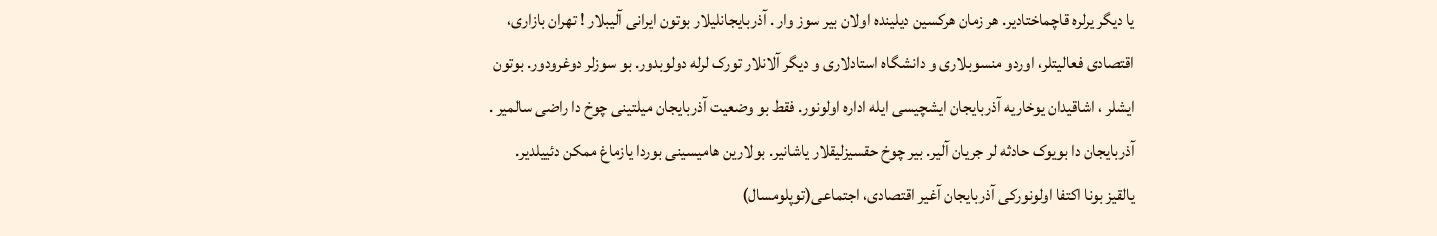یا دیگر یرلره قاچماختادیر. هر زمان هرکسین دیلینده اولان بیر سوز وار . آذربایجانلیلار بوتون ایرانی آلیبلار ! تهران بازاری، اقتصادی فعالیتلر، اوردو منسوبلاری و دانشگاه استادلاری و دیگر آلانلار تورک لرله دولوبدور. بو سوزلر دوغرودور. بوتون ایشلر ، اشاقیدان یوخاریه آذربایجان ایشچیسی ایله اداره اولونور. فقط بو وضعیت آذربایجان میلتینی چوخ دا راضی سالمیر . آذربایجان دا بویوک حادثه لر جریان آلیر. بیر چوخ حقسیزلیقلار یاشانیر. بولارین هامیسینی بوردا یازماغ ممکن دئییلدیر.
یالقیز بونا اکتفا اولونورکی آذربایجان آغیر اقتصادی، اجتماعی(توپلومسال)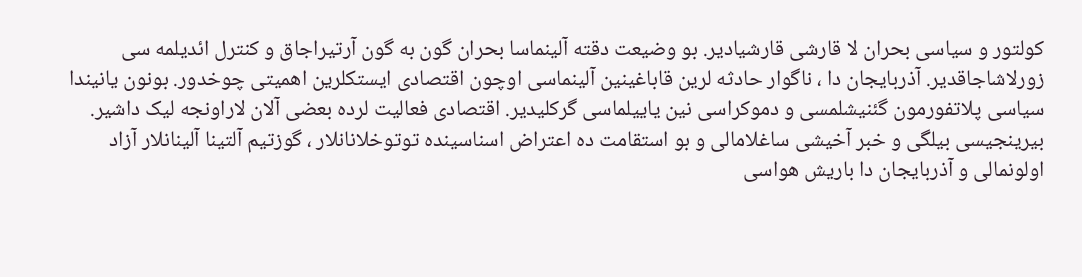کولتور و سیاسی بحران لا قارشی قارشیادیر. بو وضیعت دقته آلینماسا بحران گون به گون آرتیراجاق و کنترل ائدیلمه سی زورلاشاجاقدیر. آذربایجان دا ، ناگوار حادثه لرین قاباغینین آلینماسی اوچون اقتصادی ایستکلرین اهمیتی چوخدور. بونون یانیندا سیاسی پلاتفورمون گئنیشلمسی و دموکراسی نین یاییلماسی گرکلیدیر. اقتصادی فعالیت لرده بعضی آلان لاراونجه لیک داشیر.
بیرینجیسی بیلگی و خبر آخیشی ساغلامالی و بو استقامت ده اعتراض اسناسینده توتوخلانانلار ، گوزتیم آلتینا آلینانلار آزاد اولونمالی و آذربایجان دا باریش هواسی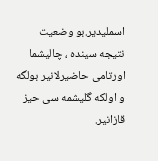اسملیدیر.بو وضعیت نتیجه سینده ، چالیشما اورتامی حاضیرلانیر بولگه و اولکه گلیشمه سی حیز قازانیر.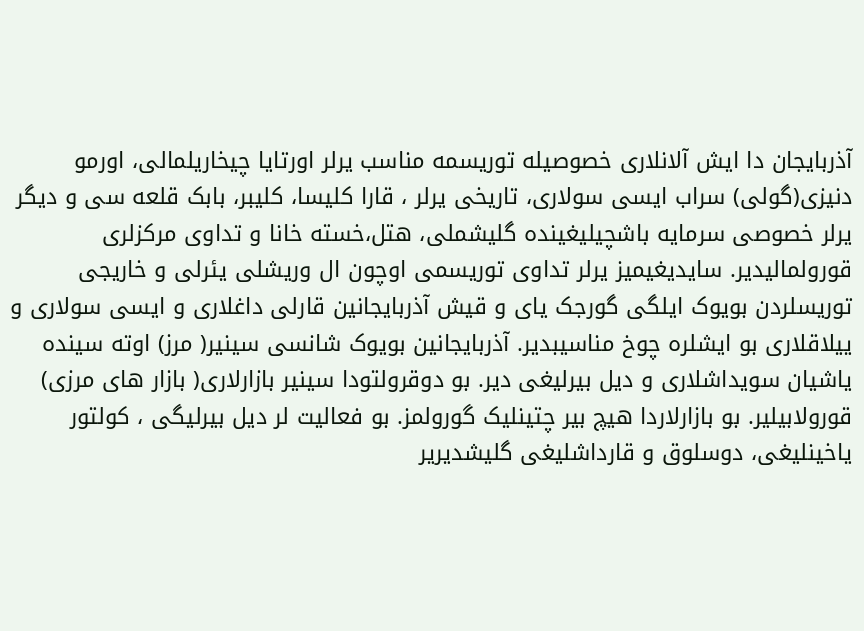آذربایجان دا ایش آلانلاری خصوصیله توریسمه مناسب یرلر اورتایا چیخاریلمالی، اورمو دنیزی(گولی) سراب ایسی سولاری، تاریخی یرلر ، قارا کلیسا، کلیبر، بابک قلعه سی و دیگر یرلر خصوصی سرمایه باشچیلیغینده گلیشملی، هتل،خسته خانا و تداوی مرکزلری قورولمالیدیر. سایدیغیمیز یرلر تداوی توریسمی اوچون ال وریشلی یئرلی و خاریجی توریسلردن بویوک ایلگی گورجک یای و قیش آذربایجانین قارلی داغلاری و ایسی سولاری و ییلاقلاری بو ایشلره چوخ مناسیبدیر. آذربایجانین بویوک شانسی سینیر( مرز) اوته سینده یاشیان سویداشلاری و دیل بیرلیغی دیر. بو دوقرولتودا سینیر بازارلاری( بازار های مرزی) قورولابیلیر. بو بازارلاردا هیچ بیر چتینلیک گورولمز. بو فعالیت لر دیل بیرلیگی ، کولتور یاخینلیغی، دوسلوق و قارداشلیغی گلیشدیریر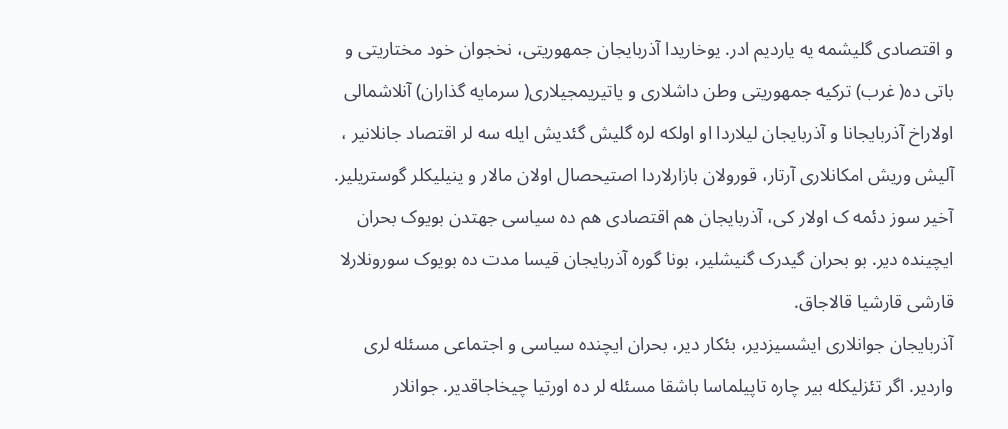و اقتصادی گلیشمه یه یاردیم ادر. یوخاریدا آذربایجان جمهوریتی، نخجوان خود مختاریتی و باتی ده( غرب) ترکیه جمهوریتی وطن داشلاری و یاتیریمجیلاری( سرمایه گذاران) آنلاشمالی اولاراخ آذربایجانا و آذربایجان لیلاردا او اولکه لره گلیش گئدیش ایله سه لر اقتصاد جانلانیر ، آلیش وریش امکانلاری آرتار، قورولان بازارلاردا اصتیحصال اولان مالار و ینیلیکلر گوستریلیر. آخیر سوز دئمه ک اولار کی، آذربایجان هم اقتصادی هم ده سیاسی جهتدن بویوک بحران ایچینده دیر. بو بحران گیدرک گنیشلیر، بونا گوره آذربایجان قیسا مدت ده بویوک سورونلارلا قارشی قارشیا قالاجاق.
آذربایجان جوانلاری ایشسیزدیر، بئکار دیر، بحران ایچنده سیاسی و اجتماعی مسئله لری واردیر. اگر تئزلیکله بیر چاره تاپیلماسا باشقا مسئله لر ده اورتیا چیخاجاقدیر. جوانلار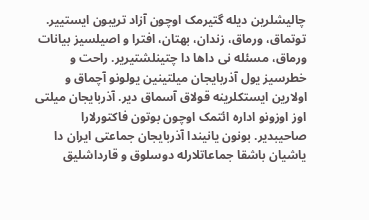چالیشلرین دیله گتیرمک اوچون آزاد تریبون ایستییر. توتماق، ورماق، زندان، بهتان، افترا و اصیلسیز بیانات ورماق، مسئله نی داها دا چتینلشتیریر. راحت و خطرسیز یول آذربایجان میلتینین یولونو آچماق و اولارین ایستکلرینه قولاق آسماق دیر. آذربایجان میلتی اوز اوزونو اداره ائتمک اوچون بوتون فاکتورلارا صاحیبدیر. بونون یانیندا آذربایجان جماعتی ایران دا یاشیان باشقا جماعاتلارله دوسلوق و قارداشلیق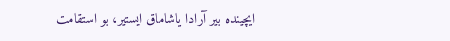ایچینده بیر آرادا یاشاماق ایستیر، بو استقامت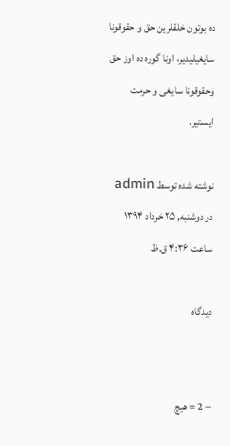ده بوتون خلقلرین حق و حقوقونا سایغیلیدیر، اونا گوره ده اوز حق وحقوقونا سایغی و حرمت ایستیر.

نوشته شده توسط admin در دوشنبه, ۲۵ خرداد ۱۳۹۴ ساعت ۴:۳۶ ق.ظ

دیدگاه


− 2 = هیچ